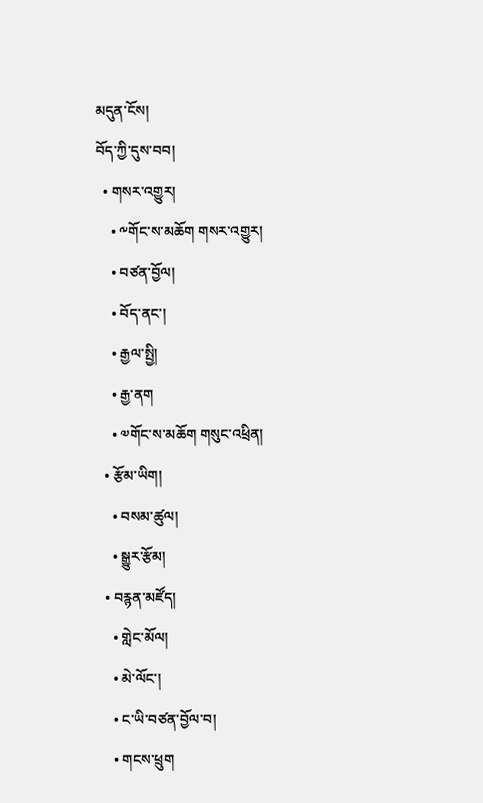མདུན་ངོས།
བོད་ཀྱི་དུས་བབ།
  • གསར་འགྱུར།
    • ༸གོང་ས་མཆོག གསར་འགྱུར།
    • བཙན་བྱོལ།
    • བོད་ནང་།
    • རྒྱལ་སྤྱི།
    • རྒྱ་ནག
    • ༧གོང་ས་མཆོག གསུང་འཕྲིན།
  • རྩོམ་ཡིག།
    • བསམ་ཚུལ།
    • སྒྱུར་རྩོམ།
  • བརྙན་མཛོད།
    • གླེང་མོལ།
    • མེ་ལོང་།
    • ང་ཡི་བཙན་བྱོལ་བ།
    • གངས་ཕྲུག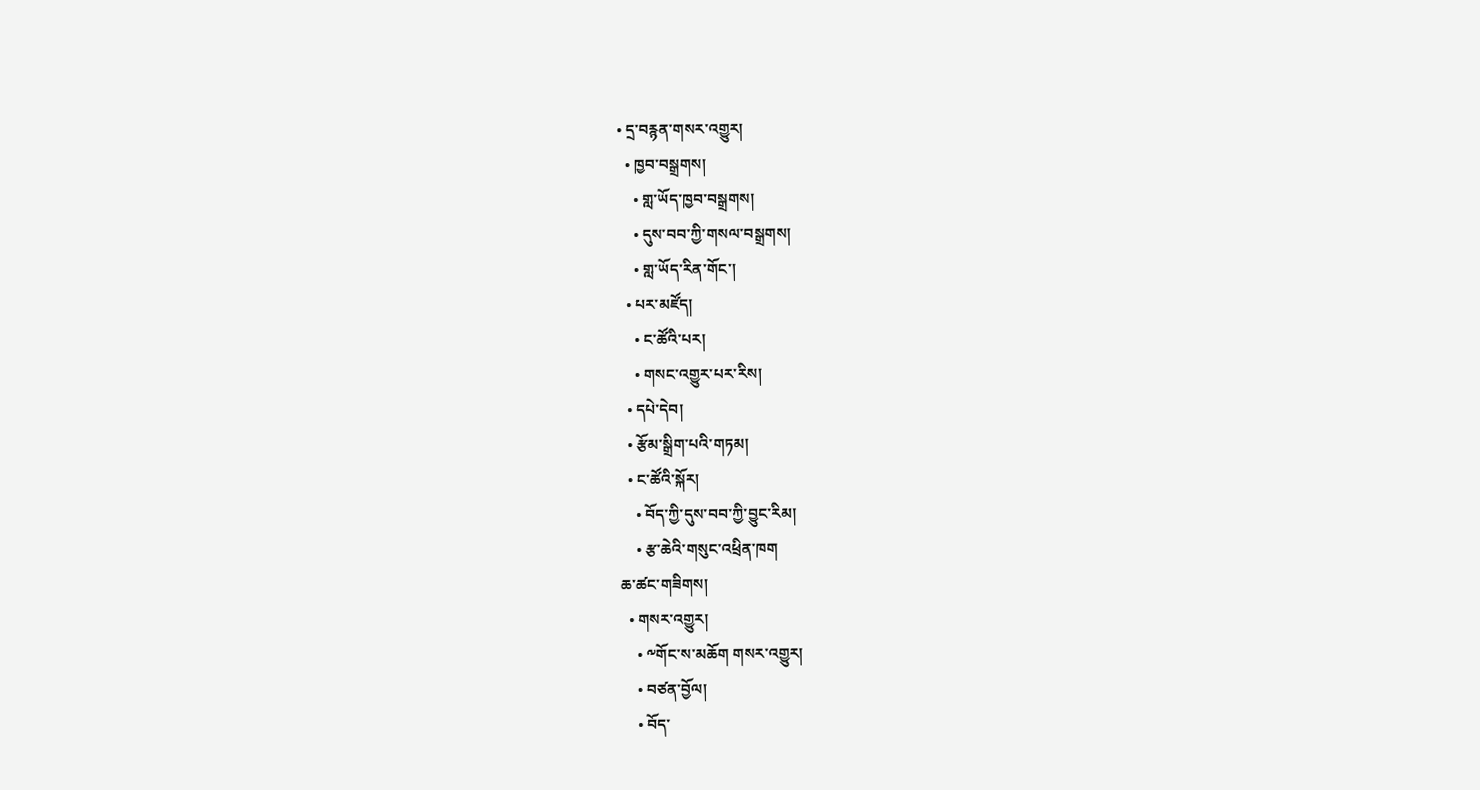• དྲ་བརྙན་གསར་འགྱུར།
  • ཁྱབ་བསྒྲགས།
    • གླ་ཡོད་ཁྱབ་བསྒྲགས།
    • དུས་བབ་ཀྱི་གསལ་བསྒྲགས།
    • གླ་ཡོད་རིན་གོང་།
  • པར་མཛོད།
    • ང་ཚོའི་པར།
    • གསང་འགྱུར་པར་རིས།
  • དཔེ་དེབ།
  • རྩོམ་སྒྲིག་པའི་གཏམ།
  • ང་ཚོའི་སྐོར།
    • བོད་ཀྱི་དུས་བབ་ཀྱི་བྱུང་རིམ།
    • རྩ་ཆེའི་གསུང་འཕྲིན་ཁག
ཆ་ཚང་གཟིགས།
  • གསར་འགྱུར།
    • ༸གོང་ས་མཆོག གསར་འགྱུར།
    • བཙན་བྱོལ།
    • བོད་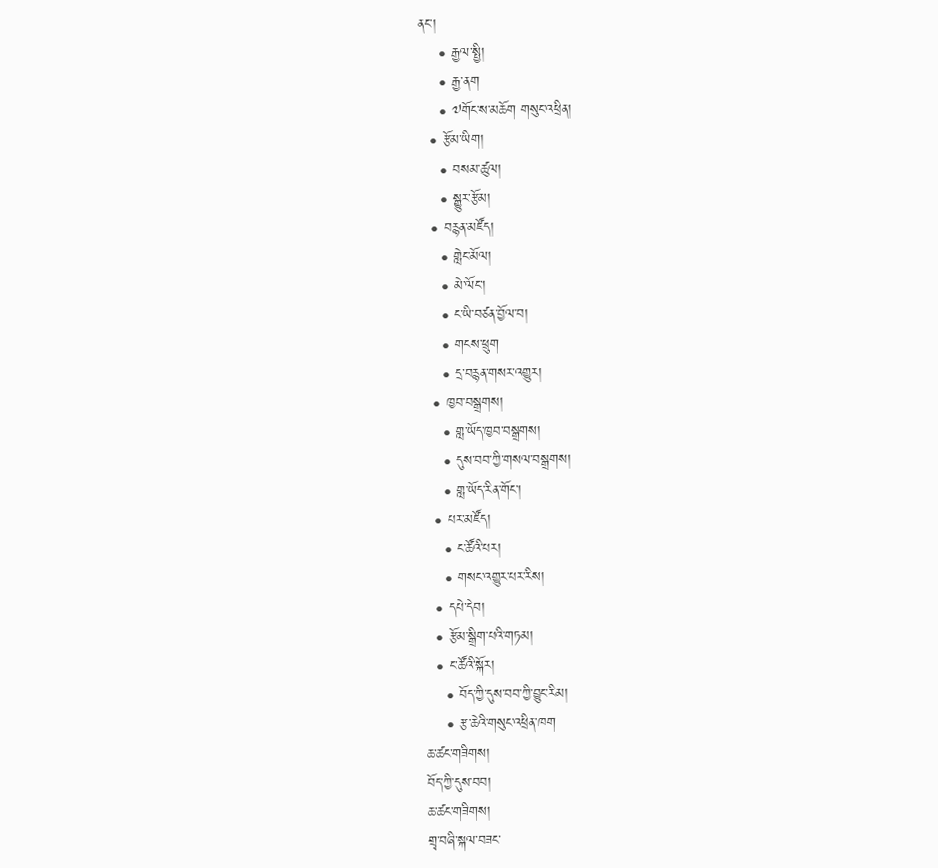ནང་།
    • རྒྱལ་སྤྱི།
    • རྒྱ་ནག
    • ༧གོང་ས་མཆོག གསུང་འཕྲིན།
  • རྩོམ་ཡིག།
    • བསམ་ཚུལ།
    • སྒྱུར་རྩོམ།
  • བརྙན་མཛོད།
    • གླེང་མོལ།
    • མེ་ལོང་།
    • ང་ཡི་བཙན་བྱོལ་བ།
    • གངས་ཕྲུག
    • དྲ་བརྙན་གསར་འགྱུར།
  • ཁྱབ་བསྒྲགས།
    • གླ་ཡོད་ཁྱབ་བསྒྲགས།
    • དུས་བབ་ཀྱི་གསལ་བསྒྲགས།
    • གླ་ཡོད་རིན་གོང་།
  • པར་མཛོད།
    • ང་ཚོའི་པར།
    • གསང་འགྱུར་པར་རིས།
  • དཔེ་དེབ།
  • རྩོམ་སྒྲིག་པའི་གཏམ།
  • ང་ཚོའི་སྐོར།
    • བོད་ཀྱི་དུས་བབ་ཀྱི་བྱུང་རིམ།
    • རྩ་ཆེའི་གསུང་འཕྲིན་ཁག
ཆ་ཚང་གཟིགས།
བོད་ཀྱི་དུས་བབ།
ཆ་ཚང་གཟིགས།
གྲྭ་བཞི་སྐལ་བཟང་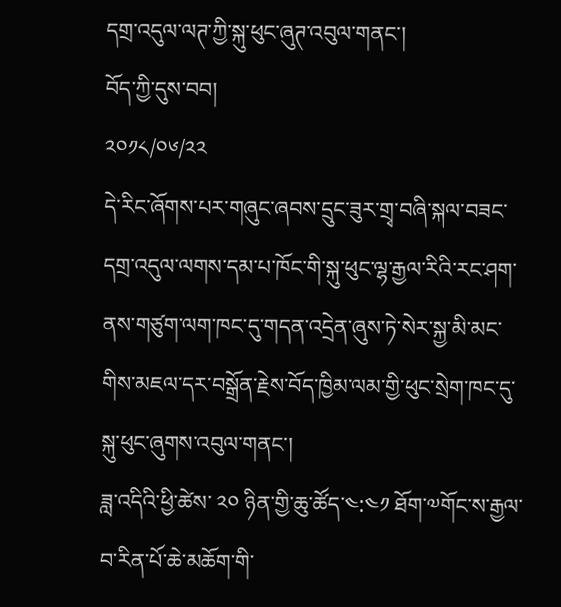དགྲ་འདུལ་ལཊ་ཀྱི་སྐུ་ཕུང་ཞུཊ་འབུལ་གནང་།
བོད་ཀྱི་དུས་བབ།
༢༠༡༨/༠༦/༢༢
དེ་རིང་ཞོགས་པར་གཞུང་ཞབས་དྲུང་ཟུར་གྲྭ་བཞི་སྐལ་བཟང་དགྲ་འདུལ་ལགས་དམ་པ་ཁོང་གི་སྐུ་ཕུང་ལྷ་རྒྱལ་རིའི་རང་ཤག་ནས་གཙུག་ལག་ཁང་དུ་གདན་འདྲེན་ཞུས་ཏེ་སེར་སྐྱ་མི་མང་གིས་མཇལ་དར་བསྒྲོན་རྗེས་བོད་ཁྱིམ་ལམ་གྱི་ཕུང་སྲེག་ཁང་དུ་སྐུ་ཕུང་ཞུགས་འབུལ་གནང་།
ཟླ་འདིའི་ཕྱི་ཚེས་ ༢༠ ཉིན་གྱི་ཆུ་ཚོད་༤:༤༡ ཐོག་༧གོང་ས་རྒྱལ་བ་རིན་པོ་ཆེ་མཆོག་གི་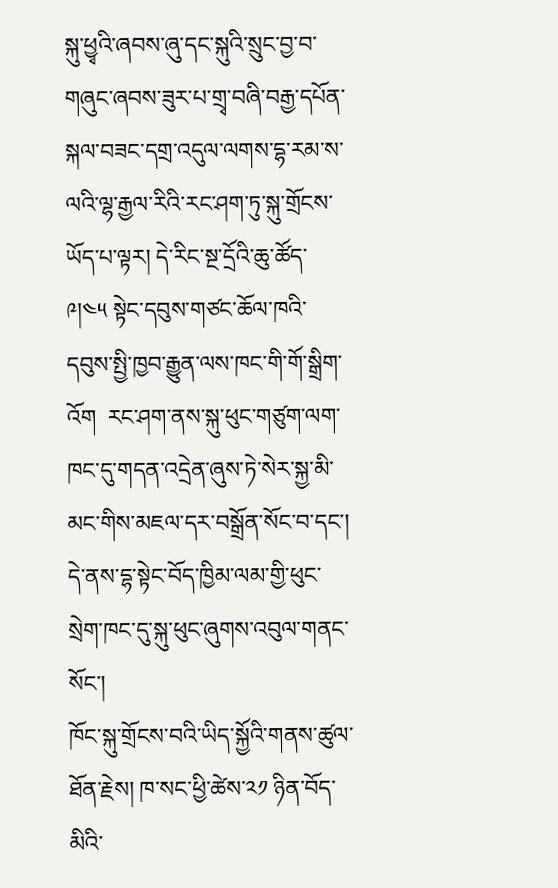སྐུ་ཕྱྭའི་ཞབས་ཞུ་དང་སྐུའི་སྲུང་བྱ་བ་གཞུང་ཞབས་ཟུར་པ་གྲྭ་བཞི་བརྒྱ་དཔོན་སྐལ་བཟང་དགྲ་འདུལ་ལགས་དྷ་རམ་ས་ལའི་ལྷ་རྒྱལ་རིའི་རང་ཤག་ཏུ་སྐུ་གྲོངས་ཡོད་པ་ལྟར། དེ་རིང་སྔ་དྲོའི་ཆུ་ཚོད་ ༩།༤༥ སྟེང་དབུས་གཙང་ཆོལ་ཁའི་དབུས་སྤྱི་ཁྱབ་རྒྱུན་ལས་ཁང་གི་གོ་སྒྲིག་འོག  རང་ཤག་ནས་སྐུ་ཕུང་གཙུག་ལག་ཁང་དུ་གདན་འདྲེན་ཞུས་ཏེ་སེར་སྐྱ་མི་མང་གིས་མཇལ་དར་བསྒྲོན་སོང་བ་དང་། དེ་ནས་དྷ་སྟེང་བོད་ཁྱིམ་ལམ་གྱི་ཕུང་སྲེག་ཁང་དུ་སྐུ་ཕུང་ཞུགས་འབུལ་གནང་སོང་།
ཁོང་སྐུ་གྲོངས་བའི་ཡིད་སྐྱོའི་གནས་ཚུལ་ཐོན་རྗེས། ཁ་སང་ཕྱི་ཚེས་༢༡ ཉིན་བོད་མིའི་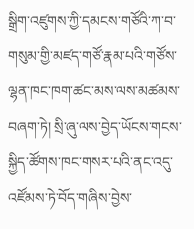སྒྲིག་འཛུགས་ཀྱི་དམངས་གཙོའི་ཀ་བ་གསུམ་གྱི་མཛད་གཙོ་རྣམ་པའི་གཙོས་ལྷན་ཁང་ཁག་ཚང་མས་ལས་མཚམས་བཞག་ཏེ། སྲི་ཞུ་ལས་བྱེད་ཡོངས་གངས་སྐྱིད་ཚོགས་ཁང་གསར་པའི་ནང་འདུ་འཛོམས་ཏེ་བོད་གཞིས་བྱེས་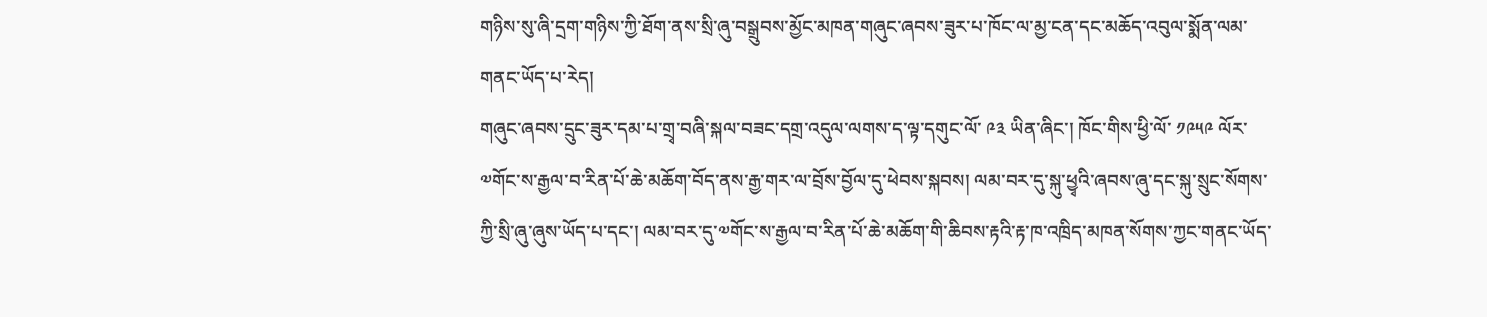གཉིས་སུ་ཞི་དྲག་གཉིས་ཀྱི་ཐོག་ནས་སྲི་ཞུ་བསྒྲུབས་མྱོང་མཁན་གཞུང་ཞབས་ཟུར་པ་ཁོང་ལ་མྱ་ངན་དང་མཆོད་འབུལ་སྨོན་ལམ་གནང་ཡོད་པ་རེད།
གཞུང་ཞབས་དྲུང་ཟུར་དམ་པ་གྲྭ་བཞི་སྐལ་བཟང་དགྲ་འདུལ་ལགས་ད་ལྟ་དགུང་ལོ་ ༩༣ ཡིན་ཞིང་། ཁོང་གིས་ཕྱི་ལོ་ ༡༩༥༩ ལོར་༧གོང་ས་རྒྱལ་བ་རིན་པོ་ཆེ་མཆོག་བོད་ནས་རྒྱ་གར་ལ་བྲོས་བྱོལ་དུ་ཕེབས་སྐབས། ལམ་བར་དུ་སྐུ་ཕྱྭའི་ཞབས་ཞུ་དང་སྐུ་སྲུང་སོགས་ཀྱི་སྲི་ཞུ་ཞུས་ཡོད་པ་དང་། ལམ་བར་དུ་༧གོང་ས་རྒྱལ་བ་རིན་པོ་ཆེ་མཆོག་གི་ཆིབས་རྟའི་རྟ་ཁ་འཁྲིད་མཁན་སོགས་ཀྱང་གནང་ཡོད་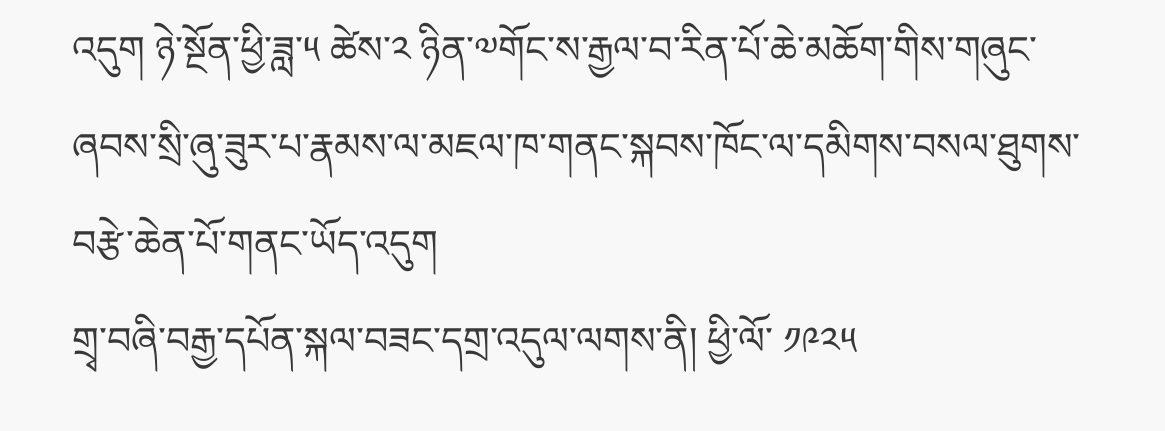འདུག ཉེ་སྔོན་ཕྱི་ཟླ་༥ ཚེས་༢ ཉིན་༧གོང་ས་རྒྱལ་བ་རིན་པོ་ཆེ་མཆོག་གིས་གཞུང་ཞབས་སྲི་ཞུ་ཟུར་པ་རྣམས་ལ་མཇལ་ཁ་གནང་སྐབས་ཁོང་ལ་དམིགས་བསལ་ཐུགས་བརྩེ་ཆེན་པོ་གནང་ཡོད་འདུག
གྲྭ་བཞི་བརྒྱ་དཔོན་སྐལ་བཟང་དགྲ་འདུལ་ལགས་ནི། ཕྱི་ལོ་ ༡༩༢༥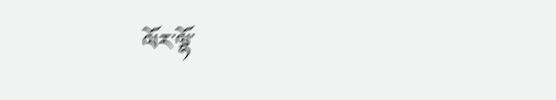ལོར་ལྷོ་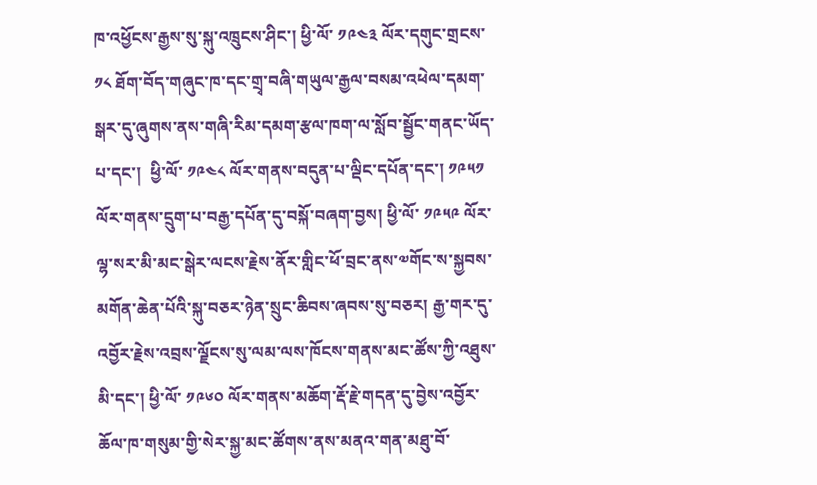ཁ་འཕྱོངས་རྒྱས་སུ་སྐུ་འཁྲུངས་ཤིང་། ཕྱི་ལོ་ ༡༩༤༣ ལོར་དགུང་གྲངས་ ༡༨ ཐོག་བོད་གཞུང་ཁ་དང་གྲྭ་བཞི་གཡུལ་རྒྱལ་བསམ་འཕེལ་དམག་སྒར་དུ་ཞུགས་ནས་གཞི་རིམ་དམག་རྩལ་ཁག་ལ་སློབ་སྦྱོང་གནང་ཡོད་པ་དང་།  ཕྱི་ལོ་ ༡༩༤༨ ལོར་གནས་བདུན་པ་ལྡིང་དཔོན་དང་། ༡༩༥༡ ལོར་གནས་དྲུག་པ་བརྒྱ་དཔོན་དུ་བསྐོ་བཞག་བྱས། ཕྱི་ལོ་ ༡༩༥༩ ལོར་ལྷ་སར་མི་མང་སྒེར་ལངས་རྗེས་ནོར་གླིང་ཕོ་བྲང་ནས་༧གོང་ས་སྐྱབས་མགོན་ཆེན་པོའི་སྐུ་བཅར་ཉེན་སྲུང་ཆིབས་ཞབས་སུ་བཅར། རྒྱ་གར་དུ་འབྱོར་རྗེས་འབྲས་ལྗོངས་སུ་ལམ་ལས་ཁོངས་གནས་མང་ཚོས་ཀྱི་འཐུས་མི་དང་། ཕྱི་ལོ་ ༡༩༦༠ ལོར་གནས་མཆོག་རྡོ་རྗེ་གདན་དུ་བྱེས་འབྱོར་ཆོལ་ཁ་གསུམ་གྱི་སེར་སྐྱ་མང་ཚོགས་ནས་མནའ་གན་མཐུ་བོ་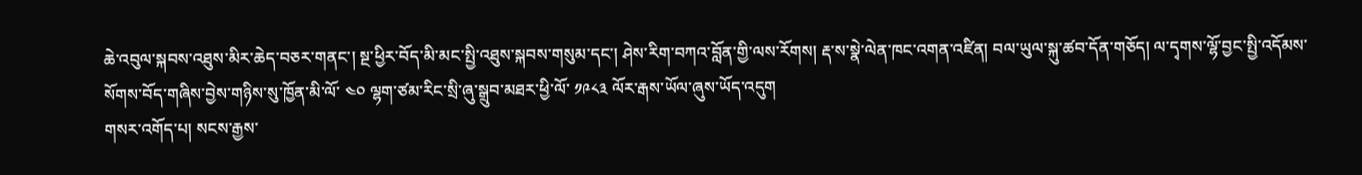ཆེ་འབུལ་སྐབས་འཐུས་མིར་ཆེད་བཅར་གནང་། སྔ་ཕྱིར་བོད་མི་མང་སྤྱི་འཐུས་སྐབས་གསུམ་དང་། ཤེས་རིག་བཀའ་བློན་གྱི་ལས་རོགས། རྡ་ས་སྣེ་ལེན་ཁང་འགན་འཛིན། བལ་ཡུལ་སྐུ་ཚབ་དོན་གཅོད། ལ་དྭགས་ལྷོ་བྱང་སྤྱི་འདོམས་སོགས་བོད་གཞིས་བྱེས་གཉིས་སུ་ཁྱོན་མི་ལོ་ ༤༠ ལྷག་ཙམ་རིང་སྲི་ཞུ་སྒྲུབ་མཐར་ཕྱི་ལོ་ ༡༩༨༣ ལོར་རྒས་ཡོལ་ཞུས་ཡོད་འདུག
གསར་འགོད་པ། སངས་རྒྱས་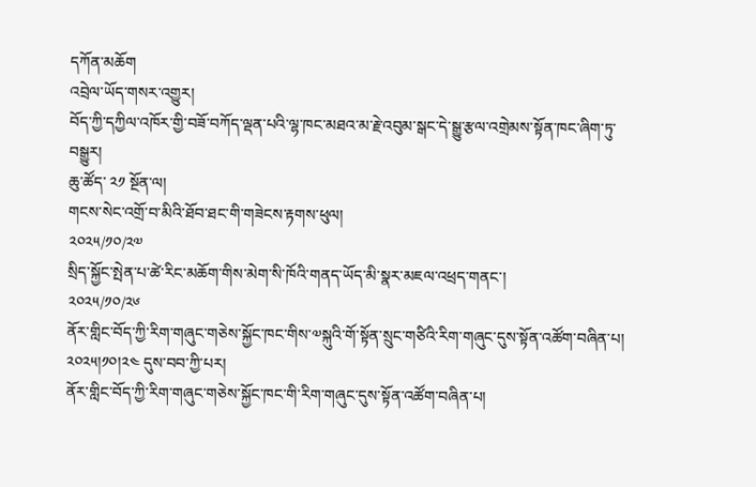དཀོན་མཆོག
འབྲེལ་ཡོད་གསར་འགྱུར།
བོད་ཀྱི་དཀྱིལ་འཁོར་གྱི་བཟོ་བཀོད་ལྡན་པའི་ལྷ་ཁང་མཐའ་མ་རྗེ་འབུམ་སྒང་དེ་སྒྱུ་རྩལ་འགྲེམས་སྟོན་ཁང་ཞིག་ཏུ་བསྒྱུར།
ཆུ་ཚོད་ ༢༡ སྔོན་ལ།
གངས་སེང་འགྲོ་བ་མིའི་ཐོབ་ཐང་གི་གཟེངས་རྟགས་ཕུལ།
༢༠༢༥/༡༠/༢༧
སྲིད་སྐྱོང་སྤེན་པ་ཚེ་རིང་མཆོག་གིས་མེག་སི་ཁོའི་གནད་ཡོད་མི་སྣར་མཇལ་འཕྲད་གནང་།
༢༠༢༥/༡༠/༢༦
ནོར་གླིང་བོད་ཀྱི་རིག་གཞུང་གཅེས་སྐྱོང་ཁང་གིས་༧སྐུའི་གོ་སྟོན་སྲུང་གཙིའི་རིག་གཞུང་དུས་སྟོན་འཚོག་བཞིན་པ། ༢༠༢༥།༡༠།༢༤ དུས་བབ་ཀྱི་པར།
ནོར་གླིང་བོད་ཀྱི་རིག་གཞུང་གཅེས་སྐྱོང་ཁང་གི་རིག་གཞུང་དུས་སྟོན་འཚོག་བཞིན་པ།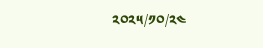༢༠༢༥/༡༠/༢༤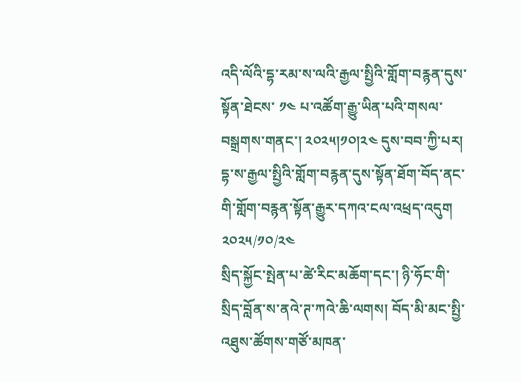འདི་ལོའི་དྷ་རམ་ས་ལའི་རྒྱལ་སྤྱིའི་གློག་བརྙན་དུས་སྟོན་ཐེངས་ ༡༤ པ་འཚོག་རྒྱུ་ཡིན་པའི་གསལ་བསྒྲགས་གནང་། ༢༠༢༥།༡༠།༢༤ དུས་བབ་ཀྱི་པར།
དྷ་ས་རྒྱལ་སྤྱིའི་གློག་བརྙན་དུས་སྟོན་ཐོག་བོད་ནང་གི་གློག་བརྙན་སྟོན་རྒྱུར་དཀའ་ངལ་འཕྲད་འདུག
༢༠༢༥/༡༠/༢༤
སྲིད་སྐྱོང་སྤེན་པ་ཚེ་རིང་མཆོག་དང་། ཉི་ཧོང་གི་སྲིད་བློན་ས་ནའེ་ཊ་ཀའེ་ཆི་ལགས། བོད་མི་མང་སྤྱི་འཐུས་ཚོགས་གཙོ་མཁན་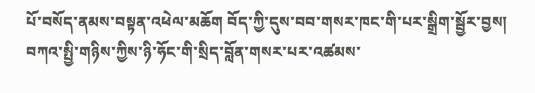པོ་བསོད་ནམས་བསྟན་འཕེལ་མཆོག བོད་ཀྱི་དུས་བབ་གསར་ཁང་གི་པར་སྒྲིག་སྦྱོར་བྱས།
བཀའ་སྤྱི་གཉིས་ཀྱིས་ཉི་ཧོང་གི་སྲིད་བློན་གསར་པར་འཚམས་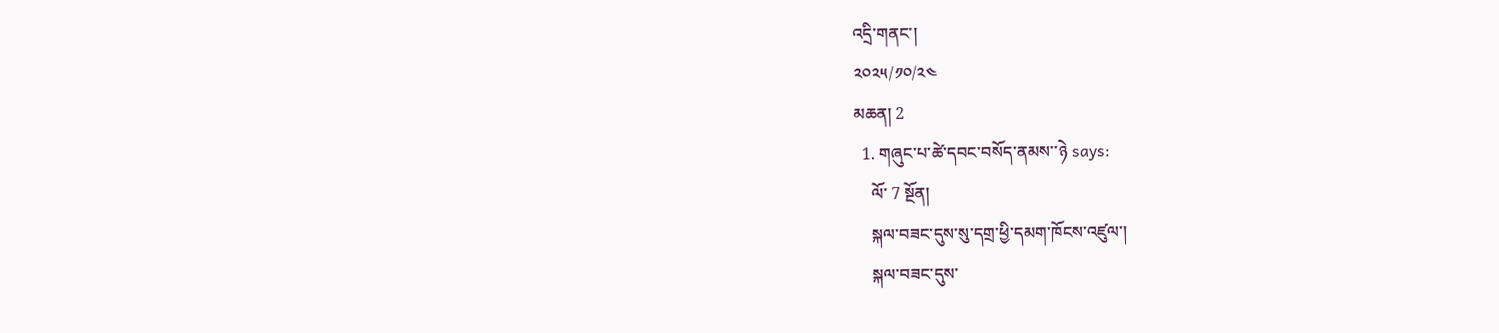འདྲི་གནང་།
༢༠༢༥/༡༠/༢༤
མཆན། 2
  1. གཞུང་པ་ཚེ་དབང་བསོད་ནམས་་ཉེ says:
    ལོ་ 7 སྔོན།
    སྐལ་བཟང་དུས་སུ་དགྲ་ཕྱི་དམག་ཁོངས་འཛུལ་།
    སྐལ་བཟང་དུས་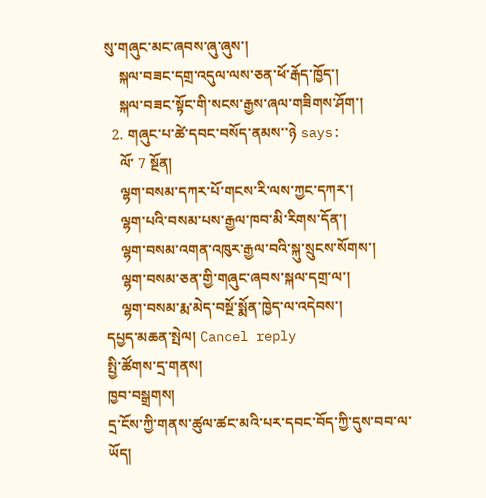སུ་གཞུང་མང་ཞབས་ཞུ་ཞུས་།
    སྐལ་བཟང་དགྲ་འདུལ་ལས་ཅན་ཕོ་རྒོད་ཁྱོད་།
    སྐལ་བཟང་སྟོང་གི་སངས་རྒྱས་ཞལ་གཟིགས་ཤོག་།
  2. གཞུང་པ་ཚེ་དབང་བསོད་ནམས་་ཉེ says:
    ལོ་ 7 སྔོན།
    ལྷག་བསམ་དཀར་པོ་གངས་རི་ལས་ཀྱང་དཀར་།
    ལྷག་པའི་བསམ་པས་རྒྱལ་ཁབ་མི་རིགས་དོན་།
    ལྷག་བསམ་འགན་འཁུར་རྒྱལ་བའི་སྐུ་སྲུངས་སོགས་།
    ལྷག་བསམ་ཅན་གྱི་གཞུང་ཞབས་སྐལ་དགྲ་ལ་།
    ལྷག་བསམ་རྨ་མེད་བསྔོ་སྨོན་ཁྱེད་ལ་འདེབས་།
དཔྱད་མཆན་སྤེལ། Cancel reply
སྤྱི་ཚོགས་དྲ་གནས།
ཁྱབ་བསྒྲགས།
དྲ་ངོས་ཀྱི་གནས་ཚུལ་ཚང་མའི་པར་དབང་བོད་ཀྱི་དུས་བབ་ལ་ཡོད།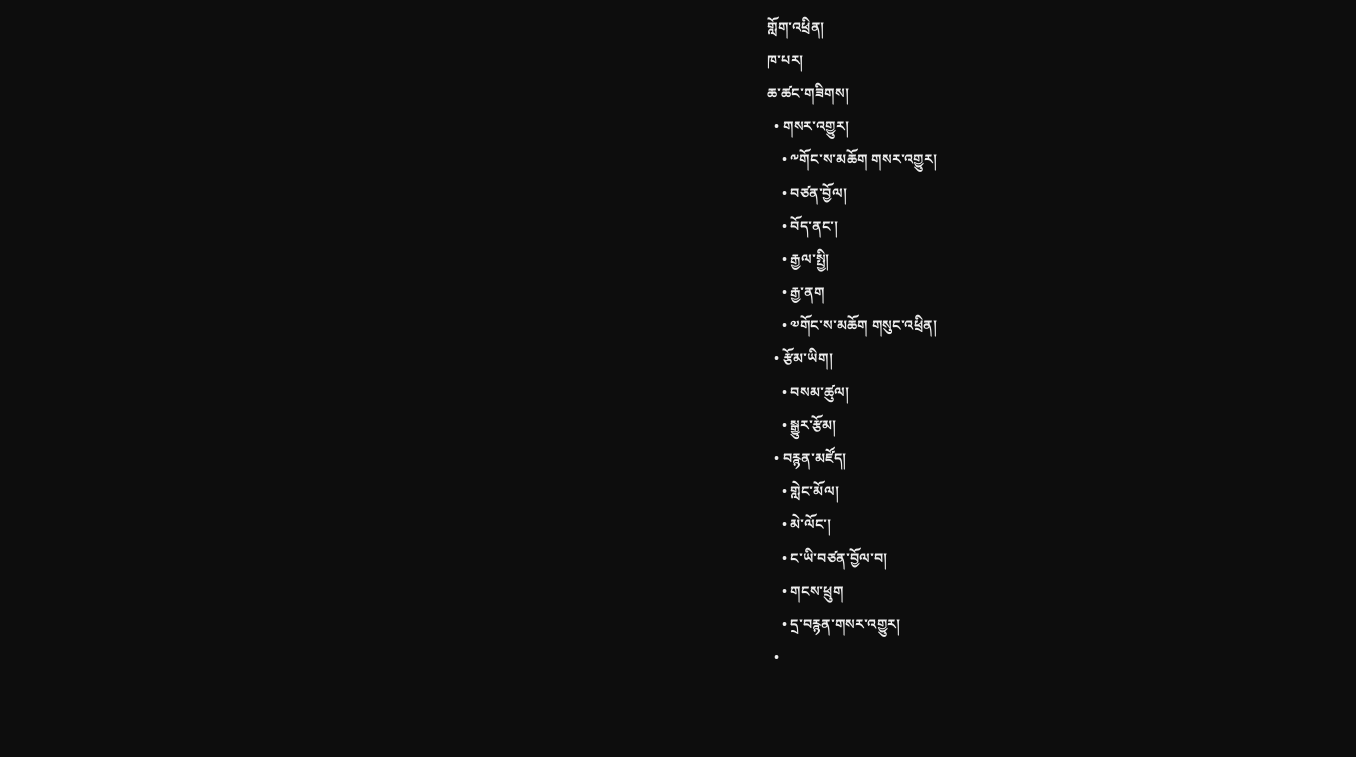གློག་འཕྲིན།
ཁ་པར།
ཆ་ཚང་གཟིགས།
  • གསར་འགྱུར།
    • ༸གོང་ས་མཆོག གསར་འགྱུར།
    • བཙན་བྱོལ།
    • བོད་ནང་།
    • རྒྱལ་སྤྱི།
    • རྒྱ་ནག
    • ༧གོང་ས་མཆོག གསུང་འཕྲིན།
  • རྩོམ་ཡིག།
    • བསམ་ཚུལ།
    • སྒྱུར་རྩོམ།
  • བརྙན་མཛོད།
    • གླེང་མོལ།
    • མེ་ལོང་།
    • ང་ཡི་བཙན་བྱོལ་བ།
    • གངས་ཕྲུག
    • དྲ་བརྙན་གསར་འགྱུར།
  •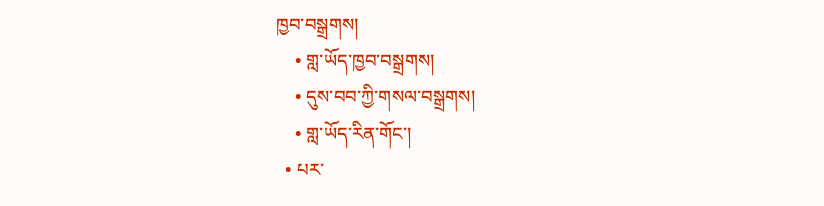ཁྱབ་བསྒྲགས།
    • གླ་ཡོད་ཁྱབ་བསྒྲགས།
    • དུས་བབ་ཀྱི་གསལ་བསྒྲགས།
    • གླ་ཡོད་རིན་གོང་།
  • པར་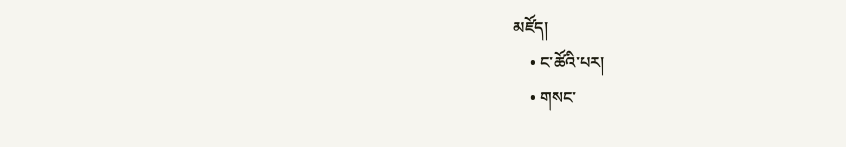མཛོད།
    • ང་ཚོའི་པར།
    • གསང་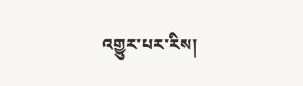འགྱུར་པར་རིས།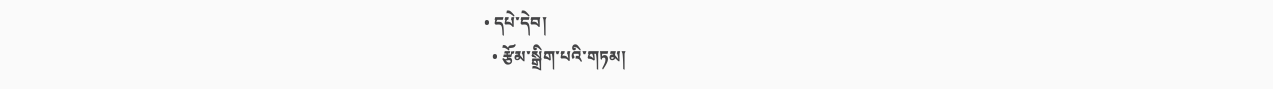• དཔེ་དེབ།
  • རྩོམ་སྒྲིག་པའི་གཏམ།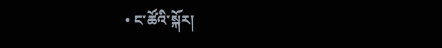• ང་ཚོའི་སྐོར།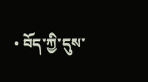• བོད་ཀྱི་དུས་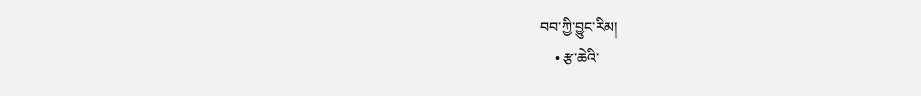བབ་ཀྱི་བྱུང་རིམ།
    • རྩ་ཆེའི་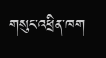གསུང་འཕྲིན་ཁག